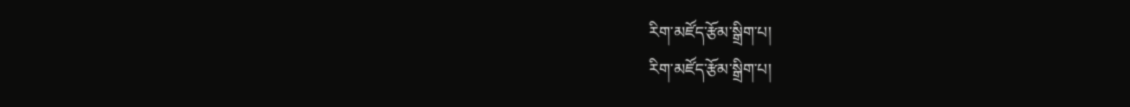རིག་མཛོད་རྩོམ་སྒྲིག་པ།
རིག་མཛོད་རྩོམ་སྒྲིག་པ།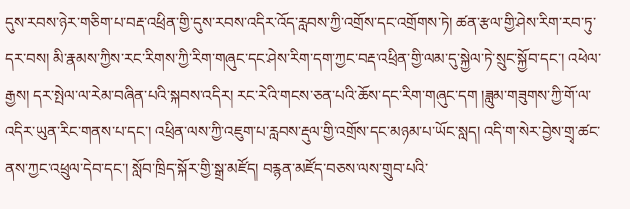དུས་རབས་ཉེར་གཅིག་པ་བརྡ་འཕྲིན་གྱི་དུས་རབས་འདིར་འོད་རླབས་ཀྱི་འགྲོས་དང་འགྲོགས་ཏེ། ཚན་རྩལ་གྱི་ཤེས་རིག་རབ་ཏུ་དར་བས། མི་རྣམས་ཀྱིས་རང་རིགས་ཀྱི་རིག་གཞུང་དང་ཤེས་རིག་དག་ཀྱང་བརྡ་འཕྲིན་གྱི་ལམ་དུ་སྐྱེལ་ཏེ་སྲུང་སྐྱོབ་དང་། འཕེལ་རྒྱས། དར་སྤེལ་ལ་རེམ་བཞིན་པའི་སྐབས་འདིར། རང་རེའི་གངས་ཅན་པའི་ཆོས་དང་རིག་གཞུང་དག །ཟླུམ་གཟུགས་ཀྱི་གོ་ལ་འདིར་ཡུན་རིང་གནས་པ་དང་། འཕྲིན་ལས་ཀྱི་འཇུག་པ་རླབས་རྡུལ་གྱི་འགྲོས་དང་མཉམ་པ་ཡོང་སླད། འདི་ག་སེར་བྱེས་གྲྭ་ཚང་ནས་ཀྱང་འཕྲུལ་དེབ་དང་། སློབ་ཁྲིད་སྐོར་གྱི་སྒྲ་མཛོད། བརྙན་མཛོད་བཅས་ལས་གྲུབ་པའི་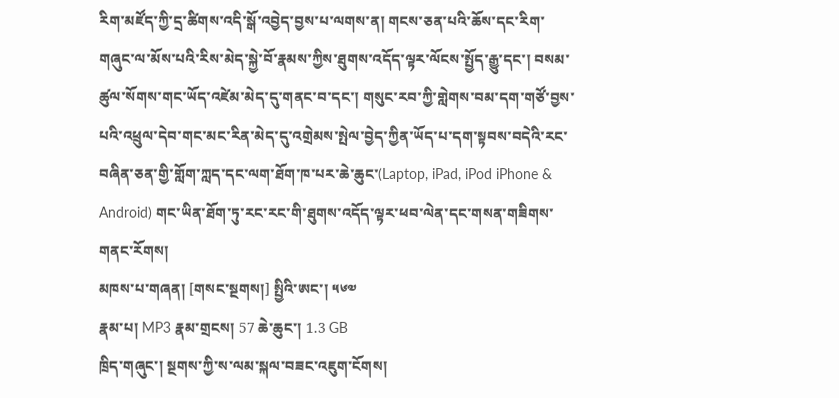རིག་མཛོད་ཀྱི་དྲ་ཚིགས་འདི་སྒོ་འབྱེད་བྱས་པ་ལགས་ན། གངས་ཅན་པའི་ཆོས་དང་རིག་གཞུང་ལ་མོས་པའི་རིས་མེད་སྐྱེ་བོ་རྣམས་ཀྱིས་ཐུགས་འདོད་ལྟར་ལོངས་སྤྱོད་རྒྱུ་དང་། བསམ་ཚུལ་སོགས་གང་ཡོད་འཛེམ་མེད་དུ་གནང་བ་དང་། གསུང་རབ་ཀྱི་གླེགས་བམ་དག་གཙོ་བྱས་པའི་འཕྲུལ་དེབ་གང་མང་རིན་མེད་དུ་འགྲེམས་སྤེལ་བྱེད་ཀྱིན་ཡོད་པ་དག་སྟབས་བདེའི་རང་བཞིན་ཅན་གྱི་གློག་ཀླད་དང་ལག་ཐོག་ཁ་པར་ཆེ་ཆུང་(Laptop, iPad, iPod iPhone & Android) གང་ཡིན་ཐོག་ཏུ་རང་རང་གི་ཐུགས་འདོད་ལྟར་ཕབ་ལེན་དང་གསན་གཟིགས་གནང་རོགས།
མཁས་པ་གཞན། [གསང་སྔགས།] སྤྱིའི་ཨང་། ༥༦༧
རྣམ་པ། MP3 རྣམ་གྲངས། 57 ཆེ་ཆུང་། 1.3 GB
ཁྲིད་གཞུང་། སྔགས་ཀྱི་ས་ལམ་སྐལ་བཟང་འཇུག་ངོགས།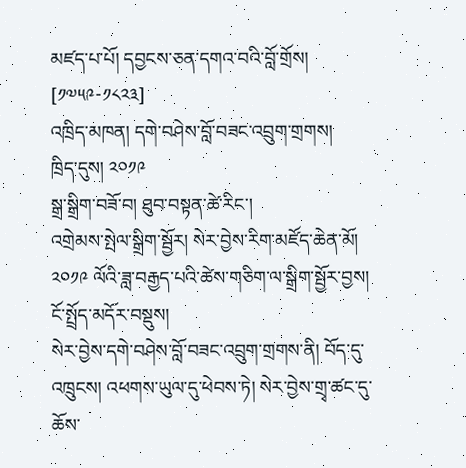མཛད་པ་པོ། དབྱངས་ཅན་དགའ་བའི་བློ་གྲོས། [༡༧༥༩-༡༨༢༣]
འཁྲིད་མཁན། དགེ་བཤེས་བློ་བཟང་འབྲུག་གྲགས།
ཁྲིད་དུས། ༢༠༡༩
སྒྲ་སྒྲིག་བཟོ་བ། ཐུབ་བསྟན་ཚེ་རིང་།
འགྲེམས་སྤེལ་སྒྲིག་སྦྱོར། སེར་བྱེས་རིག་མཛོད་ཆེན་མོ།
༢༠༡༩ ལོའི་ཟླ་བརྒྱད་པའི་ཚེས་གཅིག་ལ་སྒྲིག་སྦྱོར་བྱས།
ངོ་སྤྲོད་མདོར་བསྡུས།
སེར་བྱེས་དགེ་བཤེས་བློ་བཟང་འབྲུག་གྲགས་ནི། བོད་དུ་འཁྲུངས། འཕགས་ཡུལ་དུ་ཕེབས་ཏེ། སེར་བྱེས་གྲྭ་ཚང་དུ་ཆོས་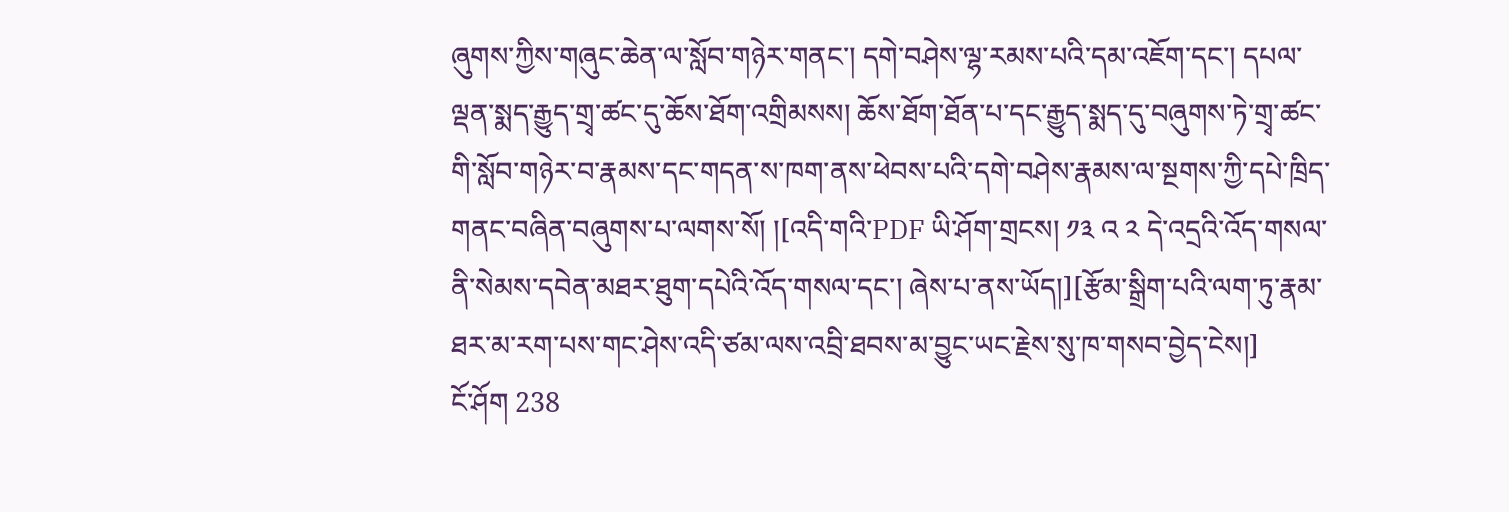ཞུགས་ཀྱིས་གཞུང་ཆེན་ལ་སློབ་གཉེར་གནང་། དགེ་བཤེས་ལྷ་རམས་པའི་དམ་འཇོག་དང་། དཔལ་ལྡན་སྨད་རྒྱུད་གྲྭ་ཚང་དུ་ཆོས་ཐོག་འགྲིམསས། ཆོས་ཐོག་ཐོན་པ་དང་རྒྱུད་སྨད་དུ་བཞུགས་ཏེ་གྲྭ་ཚང་གི་སློབ་གཉེར་བ་རྣམས་དང་གདན་ས་ཁག་ནས་ཕེབས་པའི་དགེ་བཤེས་རྣམས་ལ་སྔགས་ཀྱི་དཔེ་ཁྲིད་གནང་བཞིན་བཞུགས་པ་ལགས་སོ། །[འདི་གའི་PDF ཡི་ཤོག་གྲངས། ༡༣ འ ༢ དེ་འདྲའི་འོད་གསལ་ནི་སེམས་དབེན་མཐར་ཐུག་དཔེའི་འོད་གསལ་དང་། ཞེས་པ་ནས་ཡོད།][རྩོམ་སྒྲིག་པའི་ལག་ཏུ་རྣམ་ཐར་མ་རག་པས་གང་ཤེས་འདི་ཙམ་ལས་འབྲི་ཐབས་མ་བྱུང་ཡང་རྗེས་སུ་ཁ་གསབ་བྱེད་ངེས།]
ངོ་ཤོག 238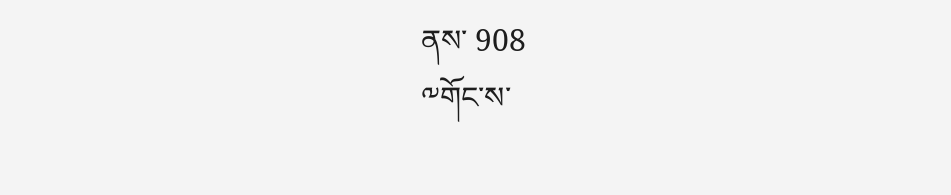ནས་ 908
༸གོང་ས་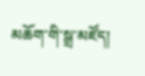མཆོག་གི་སྒྲ་མཛོད།